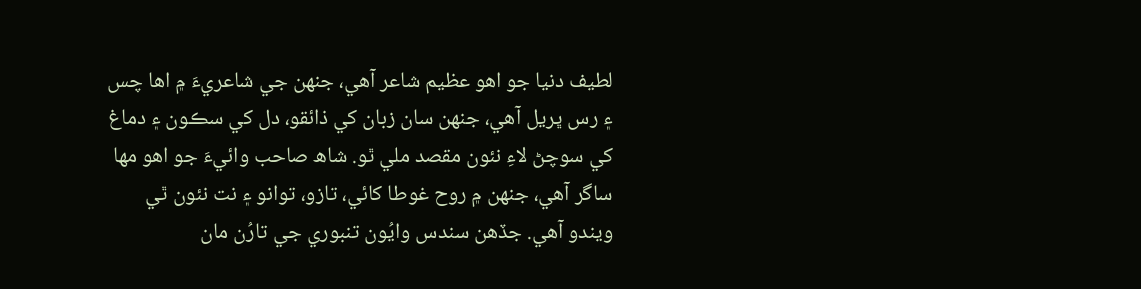لطيف دنيا جو اهو عظيم شاعر آهي، جنهن جي شاعريءَ ۾ اها چس ۽ رس ڀريل آهي، جنهن سان زبان کي ذائقو، دل کي سڪون ۽ دماغ کي سوچڻ لاءِ نئون مقصد ملي ٿو. شاھ صاحب وائيءَ جو اهو مها ساگر آهي، جنهن ۾ روح غوطا کائي، تازو، توانو ۽ نت نئون ٿي ويندو آھي. جڏھن سندس وايُون تنبوري جي تارُن مان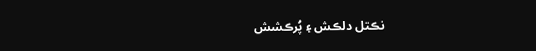نڪتل دلڪش ۽ پُرڪشش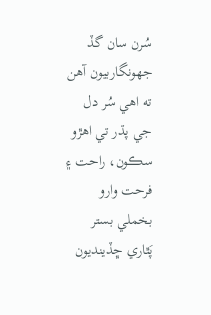سُرن سان گڏ جهونگاربيون آهن ته اهي سُر دل جي پڌر تي اهڙو سڪون، راحت ۽ فرحت وارو بخملي بستر پَٿاري ڇڏينديون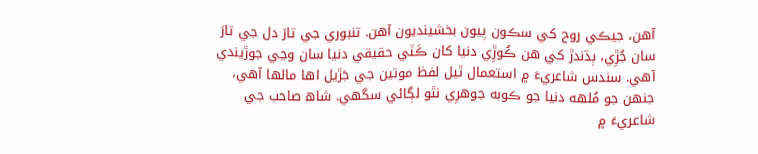آهن، جيڪي روح کي سڪون پيون بخشينديون آهن. تنبوري جي تارَ دل جي تارَ سان جُڙِي، ٻڌندڙ کي هن ڪُوڙِي دنيا کان ڪَٽي حقيقي دنيا سان وڃي جوڙيندي آهي. سندس شاعريءَ ۾ استعمال ٿيل لفظ موتين جي جَڙيل اها مالها آهي، جنهن جو مُلھه دنيا جو ڪوبه جوهرِي نٿو لڳائي سگهي. شاھ صاحب جي شاعريءَ ۾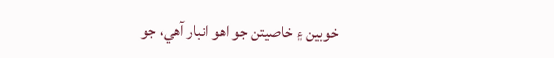خوبين ۽ خاصيتن جو اهو انبار آهي، جو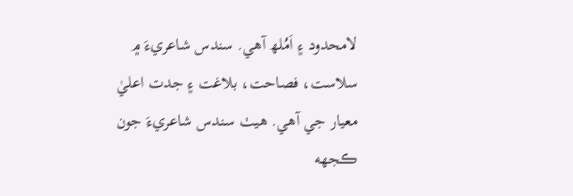لامحدود ۽ اَمُلھ آهي. سندس شاعريءَ ۾ سلاست، فصاحت، بلاغت ۽ جدت اعليٰ معيار جي آهي. هيٺ سندس شاعريءَ جون ڪجھه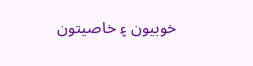خوبيون ۽ خاصيتون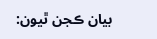بيان ڪجن ٿيون: